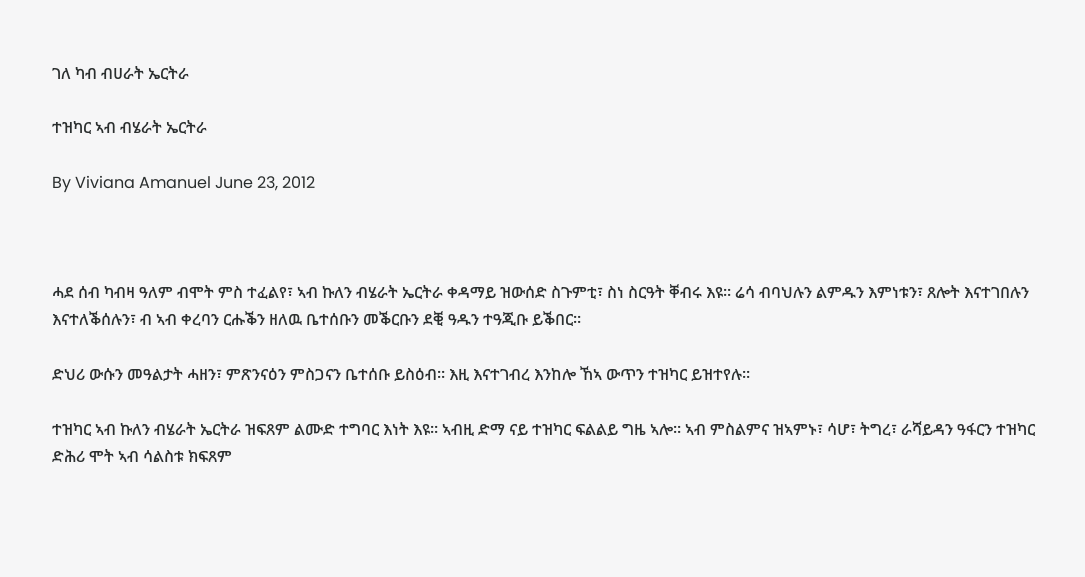ገለ ካብ ብሀራት ኤርትራ

ተዝካር ኣብ ብሄራት ኤርትራ

By Viviana Amanuel June 23, 2012



ሓደ ሰብ ካብዛ ዓለም ብሞት ምስ ተፈልየ፣ ኣብ ኩለን ብሄራት ኤርትራ ቀዳማይ ዝውሰድ ስጉምቲ፣ ስነ ስርዓት ቐብሩ እዩ። ሬሳ ብባህሉን ልምዱን እምነቱን፣ ጸሎት እናተገበሉን እናተለቕሰሉን፣ ብ ኣብ ቀረባን ርሑቕን ዘለዉ ቤተሰቡን መቕርቡን ደቒ ዓዱን ተዓጂቡ ይቕበር።

ድህሪ ውሱን መዓልታት ሓዘን፣ ምጽንናዕን ምስጋናን ቤተሰቡ ይስዕብ። እዚ እናተገብረ እንከሎ ኸኣ ውጥን ተዝካር ይዝተየሉ።

ተዝካር ኣብ ኩለን ብሄራት ኤርትራ ዝፍጸም ልሙድ ተግባር እነት እዩ። ኣብዚ ድማ ናይ ተዝካር ፍልልይ ግዜ ኣሎ። ኣብ ምስልምና ዝኣምኑ፣ ሳሆ፣ ትግረ፣ ራሻይዳን ዓፋርን ተዝካር ድሕሪ ሞት ኣብ ሳልስቱ ክፍጸም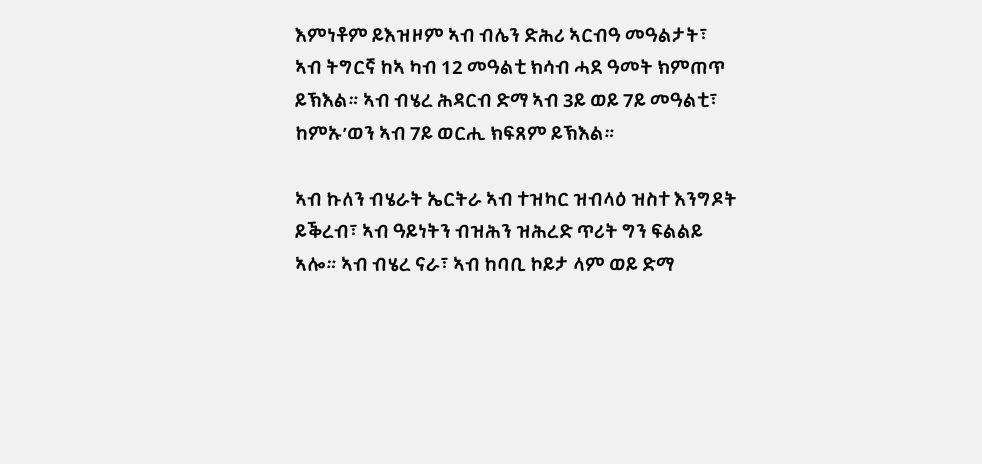እምነቶም ይእዝዞም ኣብ ብሌን ድሕሪ ኣርብዓ መዓልታት፣ ኣብ ትግርኛ ከኣ ካብ 12 መዓልቲ ክሳብ ሓደ ዓመት ክምጠጥ ይኽእል። ኣብ ብሄረ ሕዳርብ ድማ ኣብ 3ይ ወይ 7ይ መዓልቲ፣ ከምኡ’ወን ኣብ 7ይ ወርሒ ክፍጸም ይኽእል።

ኣብ ኩለን ብሄራት ኤርትራ ኣብ ተዝካር ዝብላዕ ዝስተ እንግዶት ይቕረብ፣ ኣብ ዓይነትን ብዝሕን ዝሕረድ ጥሪት ግን ፍልልይ ኣሎ። ኣብ ብሄረ ናራ፣ ኣብ ከባቢ ኮይታ ላም ወይ ድማ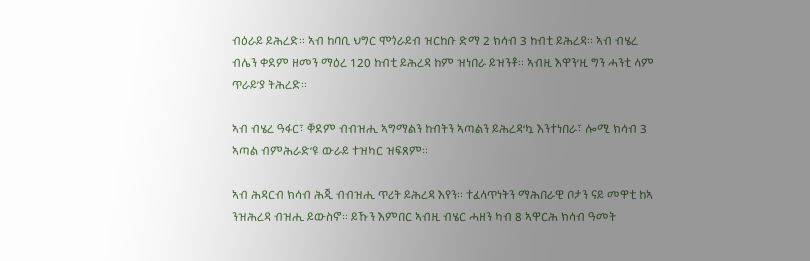ብዕራይ ይሕረድ። ኣብ ከባቢ ህግር ሞጎራይብ ዝርከቡ ድማ 2 ክሳብ 3 ከብቲ ይሕረዳ። ኣብ ብሄረ ብሌን ቀደም ዘመን ማዕረ 120 ከብቲ ይሕረዳ ከም ዝነበራ ይዝንቶ። ኣብዚ እዋን’ዚ ግን ሓንቲ ላም ጥራይ’ያ ትሕረድ።

ኣብ ብሄረ ዓፋር፣ ቐደም ብብዝሒ ኣግማልን ከብትን ኣጣልን ይሕረዳ‘ኳ እንተነበራ፣ ሎሚ ክሳብ 3 ኣጣል ብምሕራድ’ዩ ውራይ ተዝካር ዝፍጸም።

ኣብ ሕዳርብ ክሳብ ሕጂ ብብዝሒ ጥሪት ይሕረዳ እየን። ተፈላጥነትን ማሕበራዊ ቦታን ናይ መዋቲ ከኣ ንዝሕረዳ ብዝሒ ይውስኖ። ይኹን እምበር ኣብዚ ብሄር ሓዘን ካብ 8 ኣዋርሕ ክሳብ ዓመት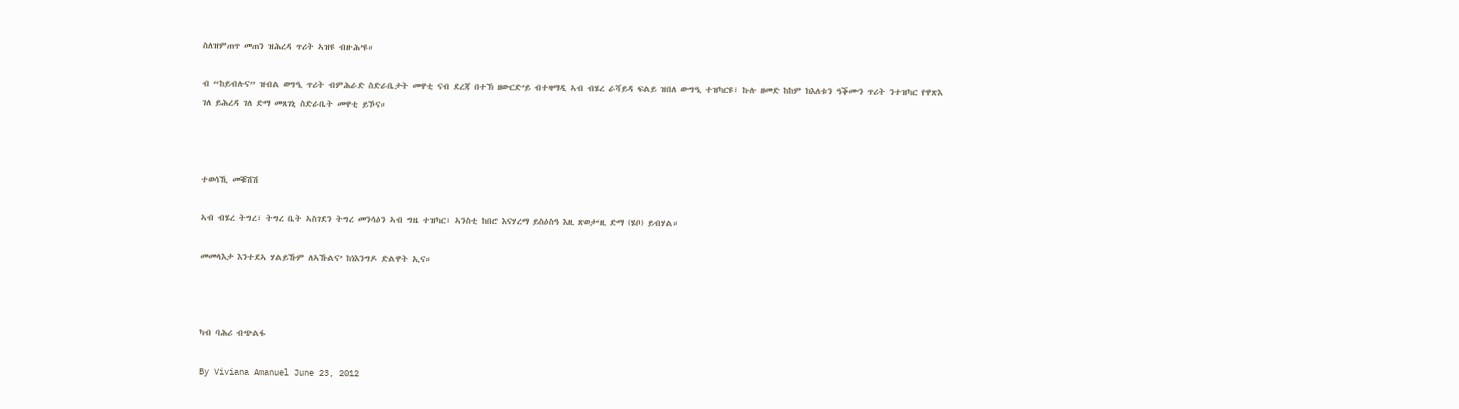ስለዝምጠጥ መጠን ዝሕረዳ ጥሪት ኣዝዩ ብዙሕ’ዩ።

ብ “ከይብሉና” ዝብል ወግዒ ጥሪት ብምሕራድ ስድራቤታት መዋቲ ናብ ደረጃ በተኽ ዘውርድ’ይ ብተዛማዲ ኣብ ብሄረ ራሻይዳ ፍልይ ዝበለ ውግዒ ተዝካርዩ፣ ኩሉ ዘመድ ከከም ክእለቱን ዓቕሙን ጥሪት ንተዝካር የዋጽእ ገለ ይሕረዳ ገለ ድማ መጸገኒ ስድራቤት መዋቲ ይኾና።



ተወሳኺ መቑሽሽ

ኣብ ብሄረ ትግረ፣ ትግረ ቤት ኣስገደን ትግረ መንሳዕን ኣብ ግዜ ተዝካር፣ ኣንስቲ ከበሮ እናሃረማ ይስዕስዓ እዚ ጽወታ‘ዚ ድማ (ሄቦ) ይብሃል።

መመላእታ እንተደኣ ሃልይኹም ለኣኹልና’ ከነእንግዶ ድልዋት ኢና።



ካብ ባሕሪ ብጭልፋ

By Viviana Amanuel June 23, 2012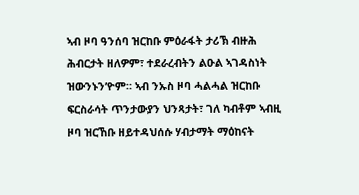ኣብ ዞባ ዓንሰባ ዝርከቡ ምዕራፋት ታሪኽ ብዙሕ ሕብርታት ዘለዎም፣ ተደራረብትን ልዑል ኣገዳስነት ዝውንኑን’ዮም። ኣብ ንኡስ ዞባ ሓልሓል ዝርከቡ ፍርስራሳት ጥንታውያን ህንጻታት፣ ገለ ካብቶም ኣብዚ ዞባ ዝርኸቡ ዘይተዳህሰሱ ሃብታማት ማዕከናት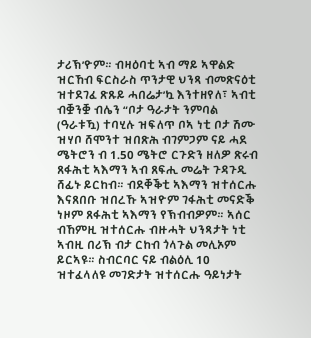ታሪኽ’ዮም። ብዛዕባቲ ኣብ ማይ ኣዋልድ ዝርኸብ ፍርስራስ ጥንታዊ ህንጻ ብመጽናዕቲ ዝተደገፈ ጽጹይ ሓበሬታ’ኳ እንተዘየለ፣ ኣብቲ ብቛንቛ ብሌን “ቦታ ዓራታት ንምባል (ዓራቱዃ) ተባሂሉ ዝፍለጥ ቦኣ ነቲ ቦታ ሽሙ ዝሃቦ ሸሞንተ ዝበጽሕ ብገምጋም ናይ ሓደ ሜትሮን ብ 1.50 ሜትሮ ርጉድን ዘለዎ ጽሩብ ጸፋሕቲ ኣእማን ኣብ ጸፍሒ መሬት ጉዳጉዲ ሸፊኑ ይርከብ። ብደቐቕቲ ኣእማን ዝተሰርሑ እናጸበቡ ዝበረኹ ኣዝዮም ገፋሕቲ መናድቕ ነዞም ጸፋሕቲ ኣእማን የኽብብዎም። ኣሰር ብኸምዚ ዝተሰርሑ ብዙሓት ህንጻታት ነቲ ኣብዚ በሪኽ ብታ ርከብ ጎላጉል መሊኦም ይርኣዩ። ስብርባር ናይ ብልዕሊ 10 ዝተፈላለዩ መገድታት ዝተሰርሑ ዓይነታት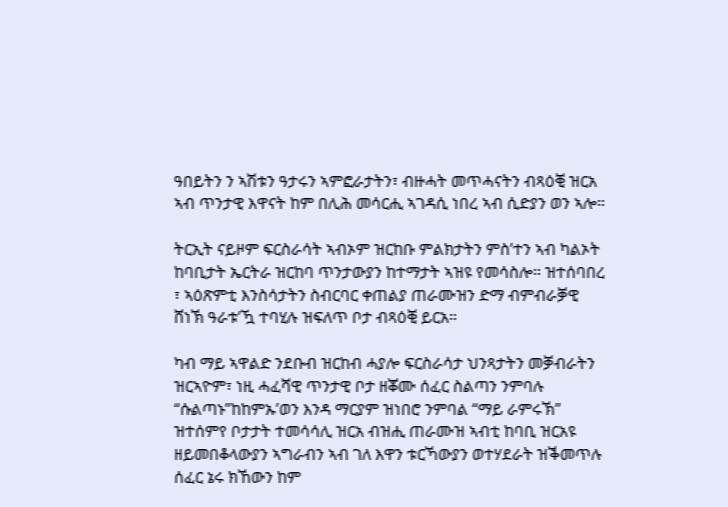ዓበይትን ን ኣሽቱን ዓታሩን ኣምፎራታትን፣ ብዙሓት መጥሓናትን ብጻዕቒ ዝርአ ኣብ ጥንታዊ እዋናት ከም በሊሕ መሳርሒ ኣገዳሲ ነበረ ኣብ ሲድያን ወን ኣሎ።

ትርኢት ናይዞም ፍርስራሳት ኣብኦም ዝርከቡ ምልክታትን ምስ’ተን ኣብ ካልኦት ከባቢታት ኤርትራ ዝርከባ ጥንታውያን ከተማታት ኣዝዩ የመሳስሎ። ዝተሰባበረ ፣ ኣዕጽምቲ እንስሳታትን ስብርባር ቀጠልያ ጠራሙዝን ድማ ብምብራቓዊ ሸነኽ ዓራቱ’ዃ ተባሂሉ ዝፍለጥ ቦታ ብጻዕቒ ይርአ።

ካብ ማይ ኣዋልድ ንደቡብ ዝርከብ ሓያሎ ፍርስራሳታ ህንጻታትን መቓብራትን ዝርኣዮም፣ ነዚ ሓፈሻዊ ጥንታዊ ቦታ ዘቖሙ ሰፈር ስልጣን ንምባሉ “ሱልጣኑ”ከከምኡ’ወን እንዳ ማርያም ዝነበሮ ንምባል “ማይ ራምሩኽ” ዝተሰምየ ቦታታት ተመሳሳሊ ዝርአ ብዝሒ ጠራሙዝ ኣብቲ ከባቢ ዝርአዩ ዘይመበቆላውያን ኣግራብን ኣብ ገለ እዋን ቱርኻውያን ወተሃደራት ዝቕመጥሉ ሰፈር ኔሩ ክኸውን ከም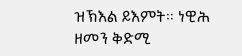ዝኽእል ይእምት። ነዊሕ ዘመን ቅድሚ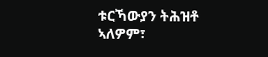ቱርኻውያን ትሕዝቶ ኣለዎም፣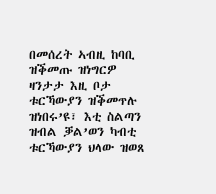በመሰረት ኣብዚ ከባቢ ዝቕመጡ ዝነግርዎ ዛንታታ እዚ ቦታ ቱርኻውያን ዝቕመጥሉ ዝነበሩ’ዩ፣ እቲ ስልጣን ዝብል ቓል’ወን ካብቲ ቱርኻውያን ህላው ዝወጸ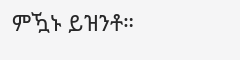ምዃኑ ይዝንቶ።